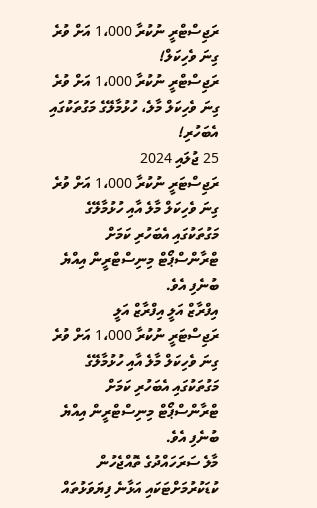ރަޖިސްޓްރީ ނުކުރާ 1،000 އަށް ވުރެ ގިނަ ވެހިކަލް!
ރަޖިސްޓްރީ ނުކުރާ 1،000 އަށް ވުރެ ގިނަ ވެހިކަލް މާލެ، ހުޅުމާލޭގެ މަގުތަކުގައި އެބަހުރި!
25 ޖުލައި 2024
ރަޖިސްޓަރީ ނުކުރާ 1،000 އަށް ވުރެ ގިނަ ވެހިކަލް މާލެ އާއި ހުޅުމާލޭގެ މަގުތަކުގައި އެބަހުރި ކަމަށް ޓްރާންސްޕޯޓް މިނިސްޓްރީން އިއްޔެ ބުނެފި އެވެ.
އިފްރާޒް އަލީ އިފްރާޒް އަލީ
ރަޖިސްޓަރީ ނުކުރާ 1،000 އަށް ވުރެ ގިނަ ވެހިކަލް މާލެ އާއި ހުޅުމާލޭގެ މަގުތަކުގައި އެބަހުރި ކަމަށް ޓްރާންސްޕޯޓް މިނިސްޓްރީން އިއްޔެ ބުނެފި އެވެ.
މާލެ ސަރަހައްދުގެ ތޮއްޖެހުން ކުޑަކުރުމަށްޓަކައި އަޅާނެ ފިޔަވަޅުތައް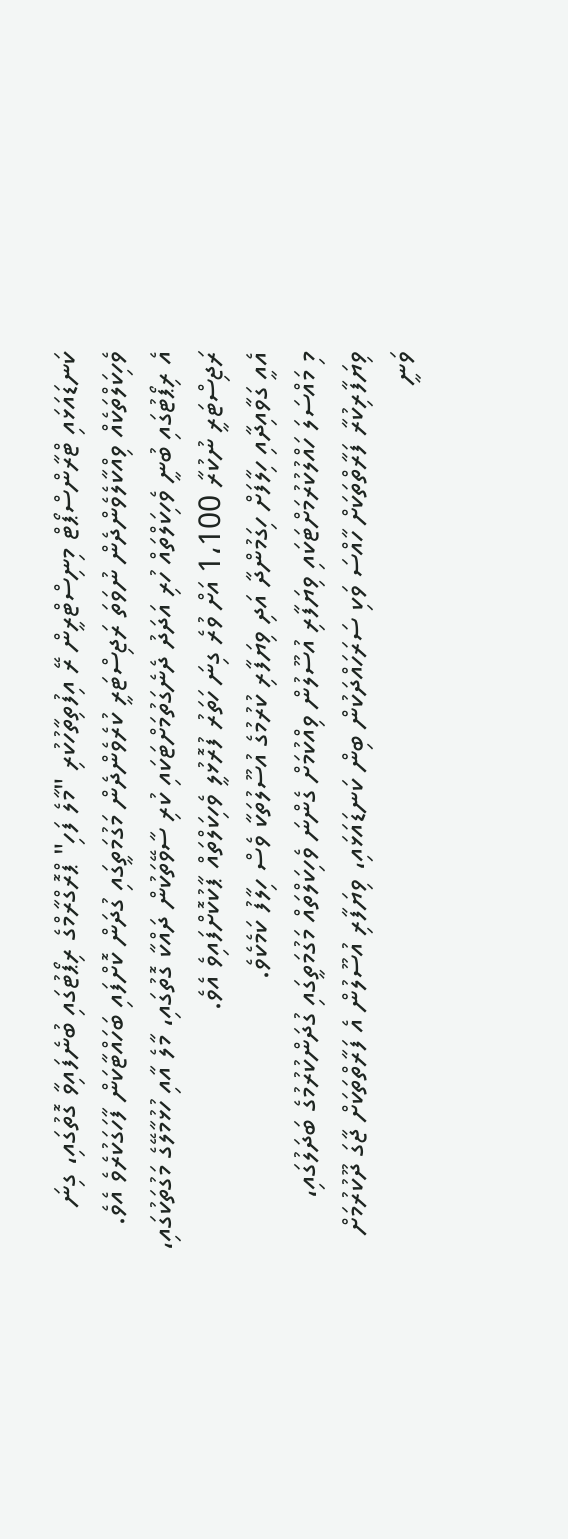ކަނޑައަޅައި ޓްރާންސްޕޯޓް މިނިސްޓްރީން ރޭ އިފުތިތާހުކުރި "މާލެ ފަހި" ޕްރޮގްރާމްގެ ރިޕޯޓުގައި ބުނެފައިވާ ގޮތުގައި، ގިނަ ވެހިކަލްތަކެއް ވިއްކާލެވެންދެން ނުވަތަ ރަޖިސްޓަރީ ކުރެވެންދެން މަގުމަތީގައި ގުދަން ކޮށްފައި ބަހައްޓާކަން ފާހަގަކުރެވެ އެވެ.
އެ ރިޕޯޓުގައި ބުނީ ވެހިކަލްތައް ހުރި އަދަދު ދެނެގަތުމަށްޓަކައި ކުރި ސާވޭތަކުން ދައްކާ ގޮތުގައި، މާލެ އާއި ހުޅުމާލޭގެ މަގުތަކުގައި، ރަޖިސްޓަރީ ނުކުރާ 1،100 އަށް ވުރެ ގިނަ ހަތަރު ފުރޮޅުލީ ވެހިކަލްތައް ޕާކުކޮށްފައިވެ އެވެ.
އެއީ ގަވާއިދާއި ހިލާފަށް ހިގަމުންދާ އަދި ވިޔަފާރި ކުރުމުގެ އުސޫލުތަކާ ވެސް ހިލާފު ކަމެކެވެ.
މި މައްސަލަ ހައްލުކުރުމަށްޓަކައި ވިޔަފާރި އުސޫލުން ވިއްކުމަށް ގެންނަ ވެހިކަލްތައް މަގުމަތީގައި ގުދަންކުރުމުގެ ބަދަލުގައި، ވިޔަފާރިކުރާ ފަރާތްތަކަށް ހާއްސަ ވަކި ސަރަހައްދަކުން ބިން ކަނޑައަޅައި، ވިޔަފާރި އުސޫލުން އެ ފަރާތްތަކަށް ޖާގަ ދޫކުރުމަށް ވަނީ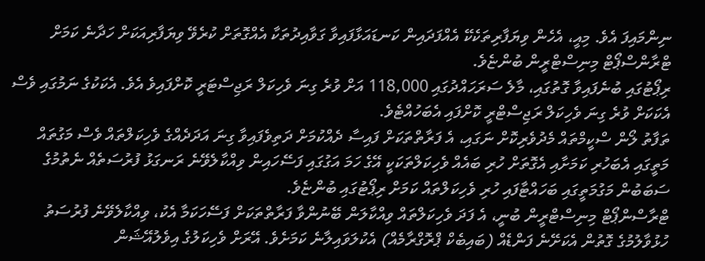ނިންމައިފަ އެވެ. މިއީ، އެހެން ވިޔަފާރިތަކެކޭ އެއްފަދައިން ކަނޑައަޅާފައިވާ ގަވާއިދުތަކާ އެއްގޮތަށް ކުރެވޭ ވިޔަފާރިއަކަށް ހަދާނެ ކަމަށް ޓްރާންސްޕޯޓް މިނިސްޓްރީން ބުންޏެވެ.
ރިޕޯޓުގައި ބުނެފައިވާ ގޮތުގައި، މާލެ ސަރަހައްދުގައި 118,000 އަށް ވުރެ ގިނަ ވެހިކަލް ރަޖިސްޓަރީ ކޮށްފައިވެ އެވެ. އެކަކުގެ ނަމުގައި ވެސް އެކަކަށް ވުރެ ގިނަ ވެހިކަލް ރަޖިސްޓްރީ ކޮށްފައި އެބަހުއްޓެވެ.
ތަފާތު ލޯން ސްކީމްތައް މެދުވެރިކޮށް ނަގައި، އެ ފަރާތްތަކަށް ފައިސާ ދެއްކުމަށް ދަތިވެފައިވާ ގިނަ އަދަދެއްގެ ވެހިކަލްތައް ވެސް މަގުތައް މަތީގައި އެބަހުރި ކަމަށާއި އެގޮތަށް ހުރި ބައެއް ވެހިކަލްތަކަކީ އޭގެ ހަމަ އަގުގައި ފަސޭހައިން ވިއްކާލެވޭނެ ރަނގަޅު ފުރުސަތެއް ނެތުމުގެ ސަބަބުން މަގުމަތީގައި ބަހައްޓާފައި ހުރި ވެހިކަލްތައް ކަމަށް ރިޕޯޓުގައި ބުންޏެވެ.
ޓްރާސްންޕޯޓް މިނިސްޓްރީން ބުނީ، އެ ފަދަ ވެހިކަލްތައް ވިއްކާލަން ބޭނުންވާ ފަރާތްތަކަށް ފަސޭހަކަމާ އެކު، ވިއްކާލެވޭނެ ފުރުސަތު ހުޅުވާލުމުގެ ގޮތުން އެކަށޭނެ ފަންޑެއް (ބައިބެކް ޕްރޮގްރާމެއް) އެކުލަވައިލާނެ ކަމަށެވެ. އޭރަށް ވެހިކަލުގެ އިވެލުއޭޝަން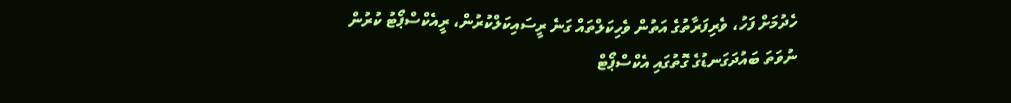ހެދުމަށް ފަހު، ވެރިފަރާތުގެ އަތުން ވެހިކަލްތައް ގަނެ ރީސައިކަލްކުރުން، ރީއެކްސްޕޯޓު ކުރުން ނުވަތަ ބައުދަގަނޑުގެ ގޮތުގައި އެކްސްޕޯޓް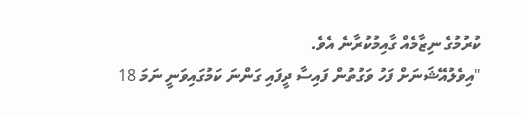ކުރުމުގެ ނިޒާމެއް ގާއިމުކުރާނެ އެވެ.
"އިވެލުއޭޝަނަށް ފަހު ވަގުތުން ފައިސާ ދީފައި ގަންނަ ކަމުގައިވަނީ ނަމަ 18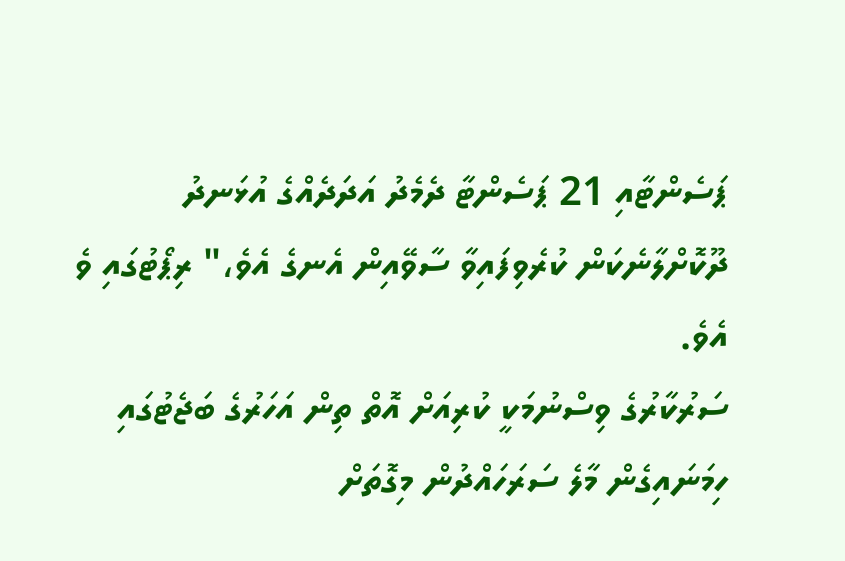ޕަސެންޓާއި 21 ޕަސެންޓާ ދެމެދު އަދަދެއްގެ އުޅަނދު ދޫކޮށްލާނެކަން ކުރެވިފައިވާ ސާވޭއިން އެނގެ އެވެ،" ރިޕޯޓުގައި ވެ އެވެ.
ސަރުކާރުގެ ވިސްނުމަކީ ކުރިއަށް އޮތް ތިން އަހަރުގެ ބަޖެޓުގައި ހިމަނައިގެން މާލެ ސަރަހައްދުން މިގޮތަށް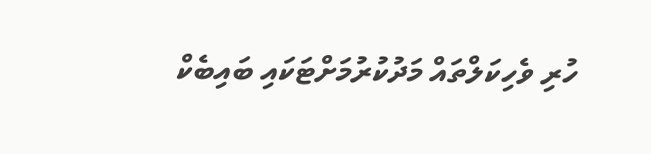ހުރި ވެހިކަލްތައް މަދުކުރުމަށްޓަކައި ބައިބެކް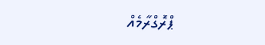ޕްރޮގްރާމެއް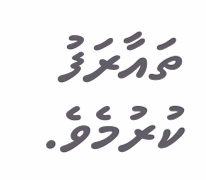ތައާރަފު ކުރުމެވެ.